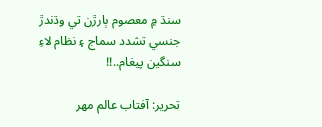سنڌ ۾ معصوم ٻارڙن تي وڌندڙ جنسي تشدد سماج ۽ نظام لاءِ سنگين پيغام..!!

تحرير: آفتاب عالم مهر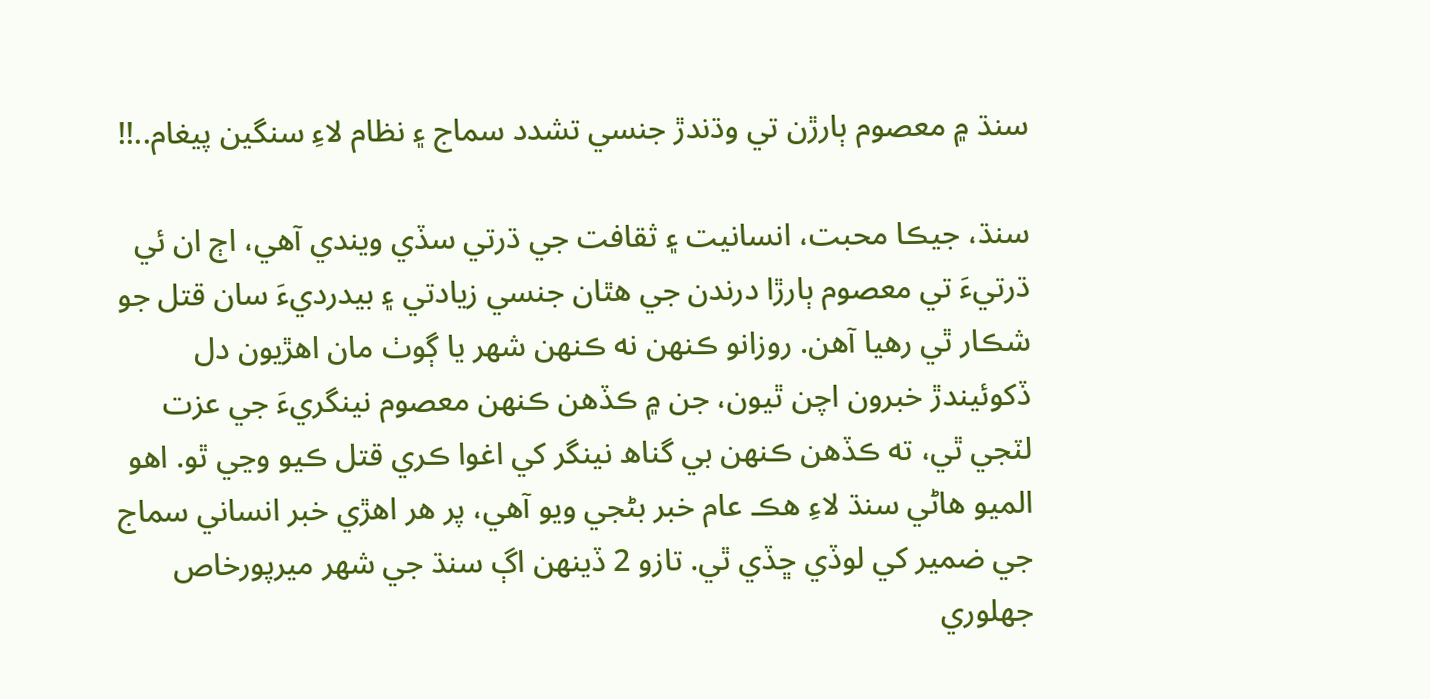سنڌ ۾ معصوم ٻارڙن تي وڌندڙ جنسي تشدد سماج ۽ نظام لاءِ سنگين پيغام..!!

سنڌ، جيڪا محبت، انسانيت ۽ ثقافت جي ڌرتي سڏي ويندي آهي، اڄ ان ئي ڌرتيءَ تي معصوم ٻارڙا درندن جي هٿان جنسي زيادتي ۽ بيدرديءَ سان قتل جو شڪار ٿي رهيا آهن. روزانو ڪنهن نه ڪنهن شهر يا ڳوٺ مان اهڙيون دل ڏکوئيندڙ خبرون اچن ٿيون، جن ۾ ڪڏهن ڪنهن معصوم نينگريءَ جي عزت لٽجي ٿي، ته ڪڏهن ڪنهن بي گناھ نينگر کي اغوا ڪري قتل ڪيو وڃي ٿو. اهو الميو هاڻي سنڌ لاءِ هڪ عام خبر بڻجي ويو آهي، پر هر اهڙي خبر انساني سماج جي ضمير کي لوڏي ڇڏي ٿي. تازو 2 ڏينهن اڳ سنڌ جي شھر ميرپورخاص جھلوري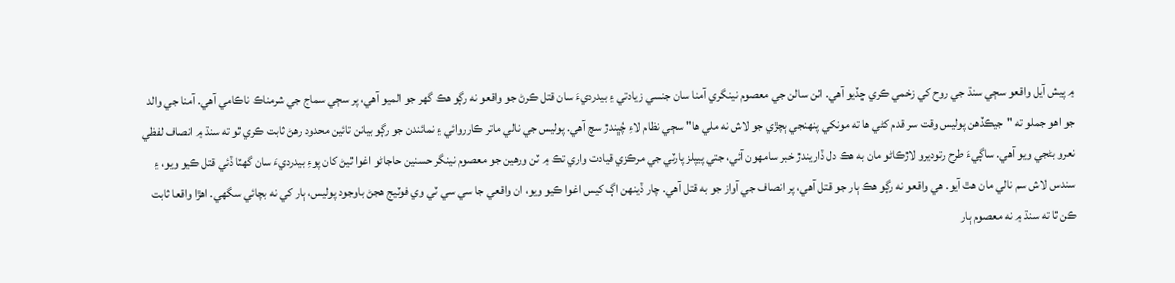۾ پيش آيل واقعو سڄي سنڌ جي روح کي زخمي ڪري ڇڏيو آهي. اٺن سالن جي معصوم نينگري آمنا سان جنسي زيادتي ۽ بيدرديءَ سان قتل ڪرڻ جو واقعو نه رڳو هڪ گهر جو الميو آهي، پر سڄي سماج جي شرمناڪ ناڪامي آهي. آمنا جي والد جو اهو جملو ته "جيڪڏهن پوليس وقت سر قدم کڻي ها ته مونکي پنهنجي ٻچڙي جو لاش نه ملي ها" سڄي نظام لاءِ چُڀندڙ سچ آهي. پوليس جي نالي ماتر ڪارروائي ۽ نمائندن جو رڳو بيانن تائين محدود رهڻ ثابت ڪري ٿو ته سنڌ ۾ انصاف لفظي نعرو بڻجي ويو آهي. ساڳيءَ طرح رتوديرو لاڙڪاڻو مان به هڪ دل ڏاريندڙ خبر سامهون آئي، جتي پيپلز پارٽي جي مرڪزي قيادت واري تڪ ۾ ٽن ورهين جو معصوم نينگر حسنين حاجاڻو اغوا ٿيڻ کان پوءِ بيدرديءَ سان گهٽا ڏئي قتل ڪيو ويو، ۽ سندس لاش سم نالي مان هٿ آيو. هي واقعو نه رڳو هڪ ٻار جو قتل آهي، پر انصاف جي آواز جو به قتل آهي. چار ڏينهن اڳ کيس اغوا ڪيو ويو، ان واقعي جا سي سي ٽي وي فوٽيج هجڻ باوجود پوليس، ٻار کي نه بچائي سگهي. اهڙا واقعا ثابت ڪن ٿا ته سنڌ ۾ نه معصوم ٻار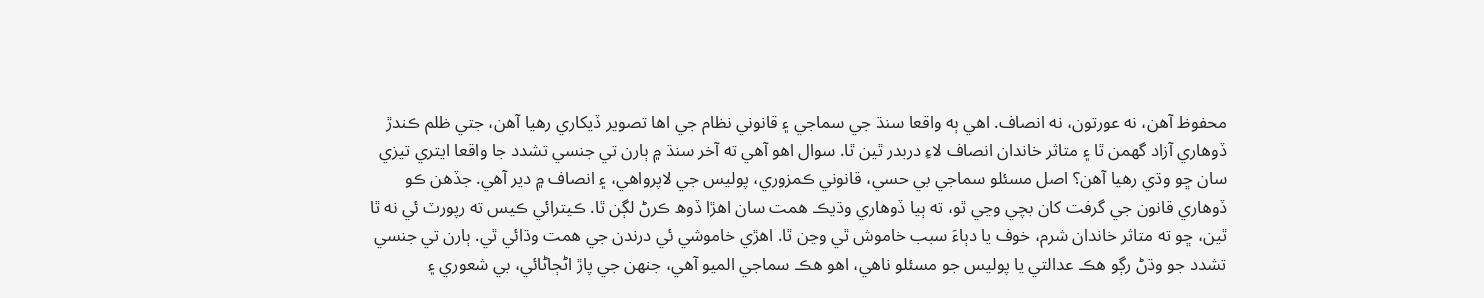محفوظ آهن، نه عورتون، نه انصاف. اهي ٻه واقعا سنڌ جي سماجي ۽ قانوني نظام جي اها تصوير ڏيکاري رهيا آهن، جتي ظلم ڪندڙ ڏوهاري آزاد گهمن ٿا ۽ متاثر خاندان انصاف لاءِ دربدر ٿين ٿا. سوال اهو آهي ته آخر سنڌ ۾ ٻارن تي جنسي تشدد جا واقعا ايتري تيزي سان ڇو وڌي رهيا آهن؟ اصل مسئلو سماجي بي حسي، قانوني ڪمزوري، پوليس جي لاپرواهي، ۽ انصاف ۾ دير آهي. جڏهن ڪو ڏوهاري قانون جي گرفت کان بچي وڃي ٿو، ته ٻيا ڏوهاري وڌيڪ همت سان اهڙا ڏوھ ڪرڻ لڳن ٿا. ڪيترائي ڪيس ته رپورٽ ئي نه ٿا ٿين، ڇو ته متاثر خاندان شرم، خوف يا دٻاءَ سبب خاموش ٿي وڃن ٿا. اهڙي خاموشي ئي درندن جي همت وڌائي ٿي. ٻارن تي جنسي تشدد جو وڌڻ رڳو هڪ عدالتي يا پوليس جو مسئلو ناهي، اهو هڪ سماجي الميو آهي، جنهن جي پاڙ اڻڄاڻائي، بي شعوري ۽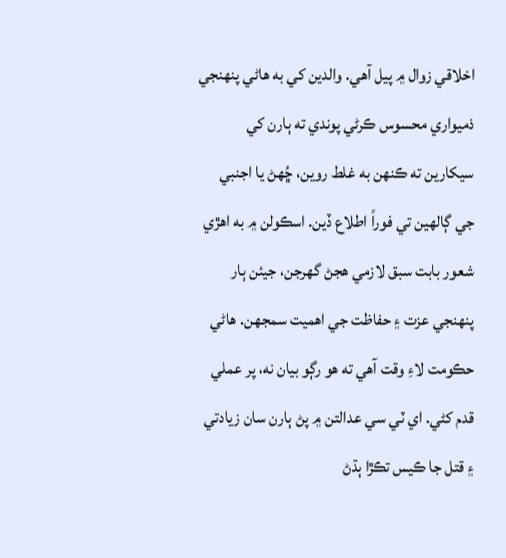اخلاقي زوال ۾ پيل آهي. والدين کي به هاڻي پنهنجي ذميواري محسوس ڪرڻي پوندي ته ٻارن کي سيکارين ته ڪنهن به غلط روين، ڇُهڻ يا اجنبي جي ڳالهين تي فوراً اطلاع ڏين. اسڪولن ۾ به اهڙي شعور بابت سبق لازمي هجڻ گهرجن، جيئن ٻار پنهنجي عزت ۽ حفاظت جي اهميت سمجهن. هاڻي حڪومت لاءِ وقت آهي ته هو رڳو بيان نه، پر عملي قدم کڻي. اي ٽي سي عدالتن ۾ پڻ ٻارن سان زيادتي ۽ قتل جا ڪيس تڪڙا ٻڌڻ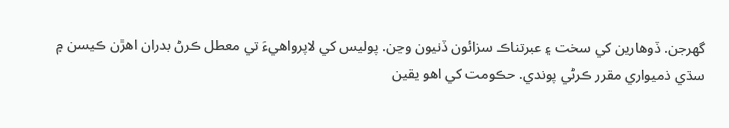گهرجن. ڏوهارين کي سخت ۽ عبرتناڪ سزائون ڏنيون وڃن. پوليس کي لاپرواهيءَ تي معطل ڪرڻ بدران اهڙن ڪيسن ۾ سڌي ذميواري مقرر ڪرڻي پوندي. حڪومت کي اهو يقين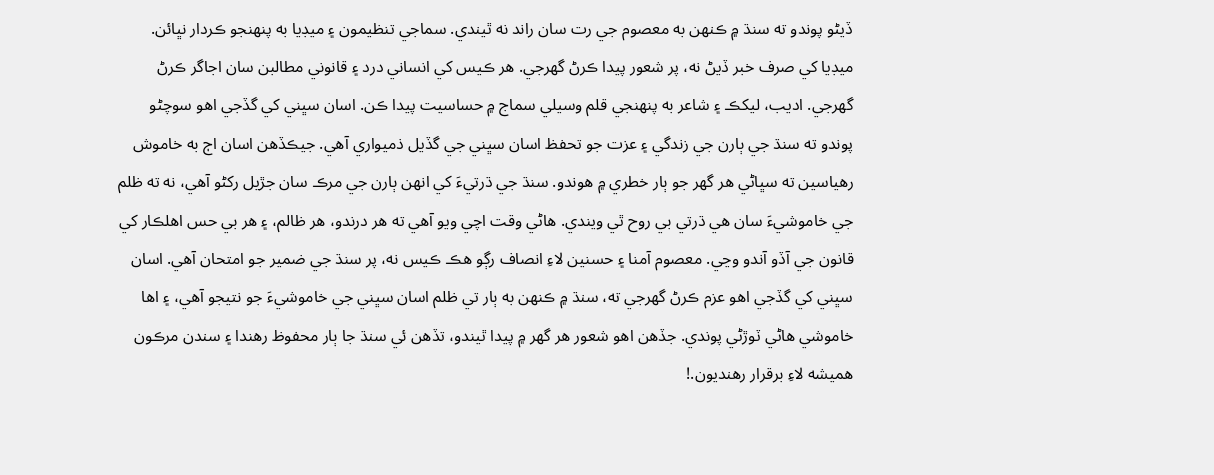ڏيڻو پوندو ته سنڌ ۾ ڪنهن به معصوم جي رت سان راند نه ٿيندي. سماجي تنظيمون ۽ ميڊيا به پنهنجو ڪردار نڀائن. ميڊيا کي صرف خبر ڏيڻ نه، پر شعور پيدا ڪرڻ گهرجي. هر ڪيس کي انساني درد ۽ قانوني مطالبن سان اجاگر ڪرڻ گهرجي. اديب، ليکڪ ۽ شاعر به پنهنجي قلم وسيلي سماج ۾ حساسيت پيدا ڪن. اسان سڀني کي گڏجي اهو سوچڻو پوندو ته سنڌ جي ٻارن جي زندگي ۽ عزت جو تحفظ اسان سڀني جي گڏيل ذميواري آهي. جيڪڏهن اسان اڄ به خاموش رهياسين ته سڀاڻي هر گهر جو ٻار خطري ۾ هوندو. سنڌ جي ڌرتيءَ کي انهن ٻارن جي مرڪ سان جڙيل رکڻو آهي، نه ته ظلم جي خاموشيءَ سان هي ڌرتي بي روح ٿي ويندي. هاڻي وقت اچي ويو آهي ته هر درندو، هر ظالم، ۽ هر بي حس اهلڪار کي قانون جي آڏو آندو وڃي. معصوم آمنا ۽ حسنين لاءِ انصاف رڳو هڪ ڪيس نه، پر سنڌ جي ضمير جو امتحان آهي. اسان سڀني کي گڏجي اهو عزم ڪرڻ گهرجي ته، سنڌ ۾ ڪنهن به ٻار تي ظلم اسان سڀني جي خاموشيءَ جو نتيجو آهي، ۽ اها خاموشي هاڻي ٽوڙڻي پوندي. جڏهن اهو شعور هر گهر ۾ پيدا ٿيندو، تڏهن ئي سنڌ جا ٻار محفوظ رهندا ۽ سندن مرڪون هميشه لاءِ برقرار رهنديون.!